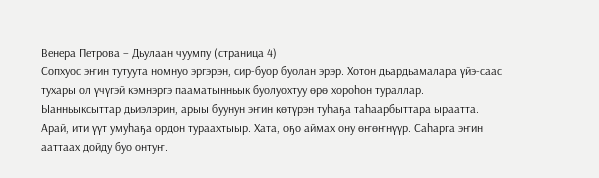Венера Петрова – Дьулаан чуумпу (страница 4)
Сопхуос эҥин тутуута номнуо эргэрэн, сир-буор буолан эрэр. Хотон дьардьамалара үйэ-саас тухары ол үчүгэй кэмнэргэ пааматынньык буолуохтуу өрө хороһон тураллар. Ыанньыксыттар дьиэлэрин, арыы буунун эҥин көтүрэн туһаҕа таһаарбыттара ыраатта. Арай, ити үүт умуһаҕа ордон тураахтыыр. Хата, оҕо аймах ону өҥөҥнүүр. Саһарга эҥин ааттаах дойду буо онтуҥ.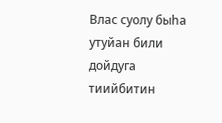Влас суолу быһа утуйан били дойдуга тиийбитин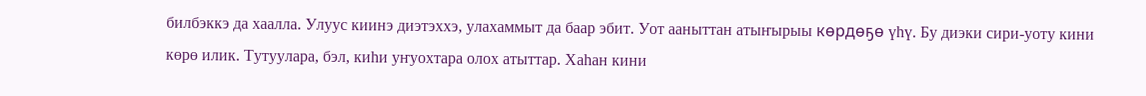билбэккэ да хаалла. Улуус киинэ диэтэххэ, улахаммыт да баар эбит. Уот ааныттан атыҥырыы көрдөҕө үһү. Бу диэки сири-уоту кини көрө илик. Тутуулара, бэл, киһи уҥуохтара олох атыттар. Хаһан кини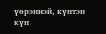үөрэниэй, күнтэн күн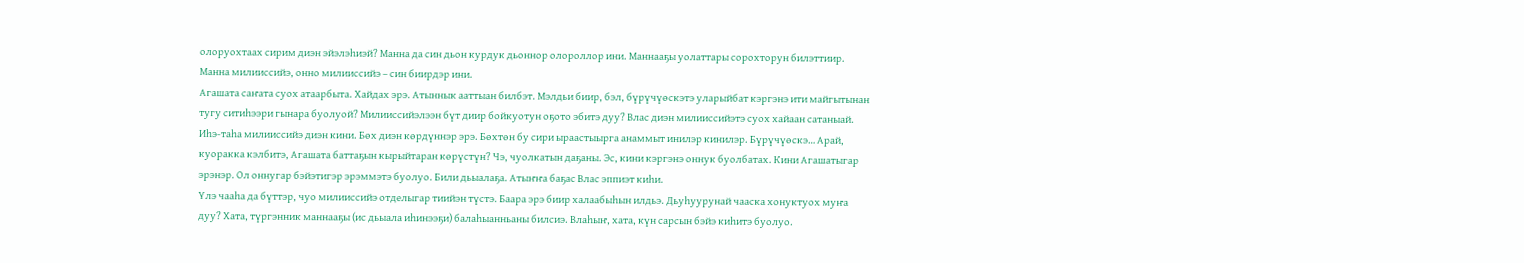олоруохтаах сирим диэн эйэлэһиэй? Манна да син дьон курдук дьоннор олороллор ини. Маннааҕы уолаттары сорохторун билэттиир. Манна милииссийэ, онно милииссийэ – син биирдэр ини.
Агашата саҥата суох атаарбыта. Хайдах эрэ. Атыннык ааттыан билбэт. Мэлдьи биир, бэл, бүрүчүөскэтэ уларыйбат кэргэнэ ити майгытынан тугу ситиһээри гынара буолуой? Милииссийэлээн бүт диир бойкуотун оҕото эбитэ дуу? Влас диэн милииссийэтэ суох хайаан сатаныай. Иһэ-таһа милииссийэ диэн кини. Бөх диэн көрдүннэр эрэ. Бөхтөн бу сири ыраастыырга анаммыт инилэр кинилэр. Бүрүчүөскэ… Арай, куоракка кэлбитэ, Агашата баттаҕын кырыйтаран көрүстүн? Чэ, чуолкатын даҕаны. Эс, кини кэргэнэ оннук буолбатах. Кини Агашатыгар эрэнэр. Ол оннугар бэйэтигэр эрэммэтэ буолуо. Били дьыалаҕа. Атыҥҥа баҕас Влас эппиэт киһи.
Үлэ чааһа да бүттэр, чуо милииссийэ отделыгар тиийэн түстэ. Баара эрэ биир халаабыһын илдьэ. Дьуһуурунай чааска хонуктуох муҥа дуу? Хата, түргэнник маннааҕы (ис дьыала иһинээҕи) балаһыанньаны билсиэ. Влаһыҥ, хата, күн сарсын бэйэ киһитэ буолуо.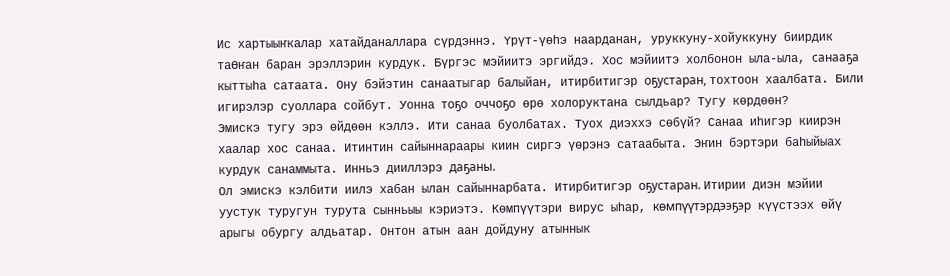Ис хартыыҥкалар хатайданаллара сүрдэннэ. Үрүт-үөһэ наарданан, уруккуну-хойуккуну биирдик таӨҥан баран эрэллэрин курдук. Бүргэс мэйиитэ эргийдэ. Хос мэйиитэ холбонон ыла-ыла, санааҕа кыттыһа сатаата. Ону бэйэтин санаатыгар балыйан, итирбитигэр оҕустаран, тохтоон хаалбата. Били игирэлэр суоллара сойбут. Уонна тоҕо оччоҕо өрө холоруктана сылдьар? Тугу көрдөөн?
Эмискэ тугу эрэ өйдөөн кэллэ. Ити санаа буолбатах. Туох диэххэ сөбүй? Санаа иһигэр киирэн хаалар хос санаа. Итинтин сайыннараары киин сиргэ үөрэнэ сатаабыта. Эҥин бэртэри баһыйыах курдук санаммыта. Инньэ дииллэрэ даҕаны.
Ол эмискэ кэлбити иилэ хабан ылан сайыннарбата. Итирбитигэр оҕустаран. Итирии диэн мэйии уустук туругун турута сынньыы кэриэтэ. Көмпүүтэри вирус ыһар, көмпүүтэрдээҕэр күүстээх өйү арыгы обургу алдьатар. Онтон атын аан дойдуну атыннык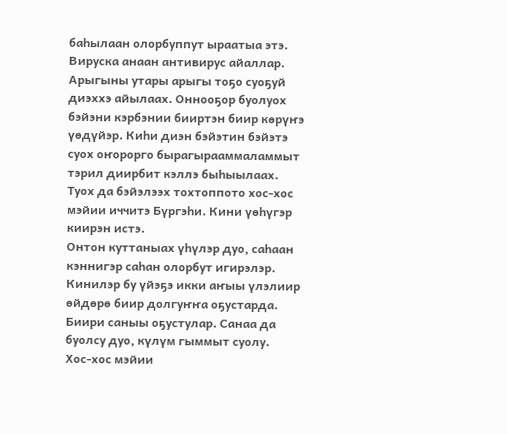баһылаан олорбуппут ыраатыа этэ. Вируска анаан антивирус айаллар. Арыгыны утары арыгы тоҕо суоҕуй диэххэ айылаах. Оннооҕор буолуох бэйэни кэрбэнии бииртэн биир көрүҥэ үөдүйэр. Киһи диэн бэйэтин бэйэтэ суох оҥорорго бырагырааммаламмыт тэрил диирбит кэллэ быһыылаах.
Туох да бэйэлээх тохтоппото хос-хос мэйии иччитэ Бүргэһи. Кини үөһүгэр киирэн истэ.
Онтон куттаныах үһүлэр дуо, саһаан кэннигэр саһан олорбут игирэлэр. Кинилэр бу үйэҕэ икки аҥыы үлэлиир өйдөрө биир долгуҥҥа оҕустарда. Биири саныы оҕустулар. Санаа да буолсу дуо, күлүм гыммыт суолу.
Хос-хос мэйии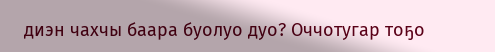диэн чахчы баара буолуо дуо? Оччотугар тоҕо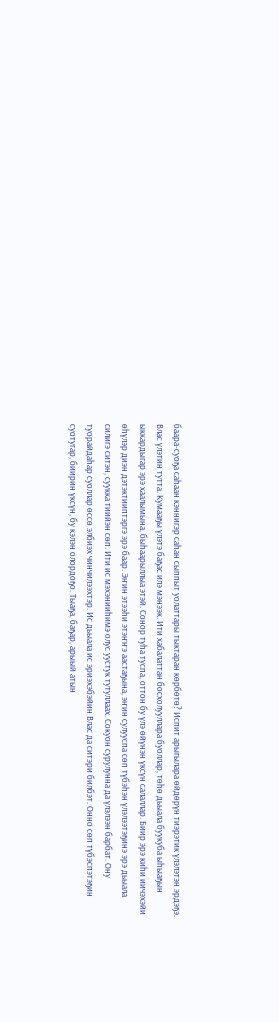баара-суоҕа саһаан кэннигэр саһан сыппыт уолаттары тыктаран көрбөтө? Испит арыгылара өйдөрүн тиэрэтик үлэлэтэн эрдэҕэ.
Влас үлэтин тутта. Кумааҕы үлэтэ баҕас илэ мэнээк. Ити хабалаттан босхолууллара буоллар, төһө дьыала буукуба ыһыаҕын ыккардыгар эрэ хаалымына, быһаарыллыа этэй. Сонор туһа туспа, оттон бу үлэ өйүнэн үксүн салаллар. Биир эрэ киһи иичэхэйи өһүлэр диэн дэтэктииптэргэ эрэ баар. Эҥин этээһи этэҥҥэ аастаҕына, эҥин сулууспа сөп түбэһэн үлэлээтэҕинэ эрэ дьыала силигэ ситэн, суукка тиийэн сөп. Ити ис мэхэнииһимэ олус уустук тутуллаах. Сокуон сурулунна да үлэлээн барбат. Ону туорайдаһар суоллар өссө элбиэх чинчилээхтэр. Ис дьыала ис эриэхэбэйин Влас да ситэри билбэт. Онно сөп түбэспэтэҕин суотугар, биирин үксүн, бу кэлэн олордоҕо. Тыаҕа, баҕар, арыый атын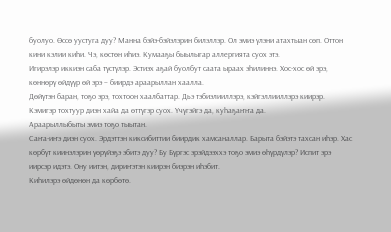буолуо. Өссө уустуга дуу? Манна бэйэ-бэйэлэрин билэллэр. Ол эмиэ үлэни атахтыан сөп. Оттон кини кэлии киһи. Чэ, көстөн иһиэ. Кумааҕы быылыгар аллергията суох этэ.
Игирэлэр иккиэн саба түстүлэр. Эстиэх аҕай буолбут саата ыраах эһилиннэ. Хос-хос өй эрэ, көннөрү өйдүүр өй эрэ – биирдэ араарыллан хаалла.
Дөйүтэн баран, тоҕо эрэ, тохтоон хаалбаттар. Дьэ тэбиэлииллэрэ, кэйгэллииллэрэ киирэр. Кэмигэр тохтуур диэн хайа да өттүгэр суох. Үчүгэйгэ да, куһаҕаҥҥа да.
Араарыллыбыты эмиэ тоҕо тыытан.
Саҥа-иҥэ диэн суох. Эрдэттэн киксибиттии биирдик хамсаналлар. Барыта бэйэтэ тахсан иһэр. Хас көрбүт киинэлэрин үөрүйэҕэ эбитэ дуу? Бу Бүргэс эрэйдээххэ тоҕо эмиэ өһүрдүлэр? Испит эрэ иирсэр идэтэ. Ону иитэн, дириҥэтэн киирэн биэрэн иһэбит.
Киһилэрэ өйдөнөн да көрбөтө.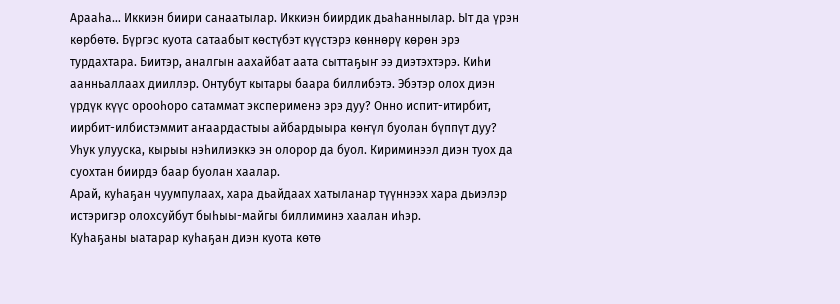Арааһа… Иккиэн биири санаатылар. Иккиэн биирдик дьаһаннылар. Ыт да үрэн көрбөтө. Бүргэс куота сатаабыт көстүбэт күүстэрэ көннөрү көрөн эрэ турдахтара. Биитэр, аналгын аахайбат аата сыттаҕыҥ ээ диэтэхтэрэ. Киһи аанньаллаах дииллэр. Онтубут кытары баара биллибэтэ. Эбэтэр олох диэн үрдүк күүс орооһоро сатаммат эксперименэ эрэ дуу? Онно испит-итирбит, иирбит-илбистэммит аҥаардастыы айбардыыра көҥүл буолан бүппүт дуу? Уһук улууска, кырыы нэһилиэккэ эн олорор да буол. Кириминээл диэн туох да суохтан биирдэ баар буолан хаалар.
Арай, куһаҕан чуумпулаах, хара дьайдаах хатыланар түүннээх хара дьиэлэр истэригэр олохсуйбут быһыы-майгы биллиминэ хаалан иһэр.
Куһаҕаны ыатарар куһаҕан диэн куота көтө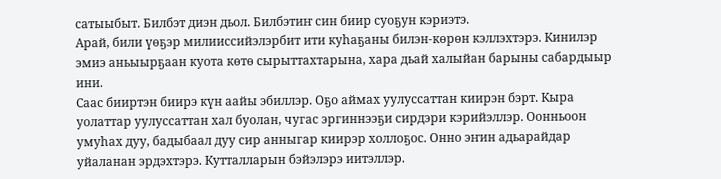сатыыбыт. Билбэт диэн дьол. Билбэтиҥ син биир суоҕун кэриэтэ.
Арай, били үөҕэр милииссийэлэрбит ити куһаҕаны билэн-көрөн кэллэхтэрэ. Кинилэр эмиэ аньыырҕаан куота көтө сырыттахтарына, хара дьай халыйан барыны сабардыыр ини.
Саас бииртэн биирэ күн аайы эбиллэр. Оҕо аймах уулуссаттан киирэн бэрт. Кыра уолаттар уулуссаттан хал буолан, чугас эргиннээҕи сирдэри кэрийэллэр. Оонньоон умуһах дуу, бадыбаал дуу сир анныгар киирэр холлоҕос. Онно эҥин адьарайдар уйаланан эрдэхтэрэ. Кутталларын бэйэлэрэ иитэллэр.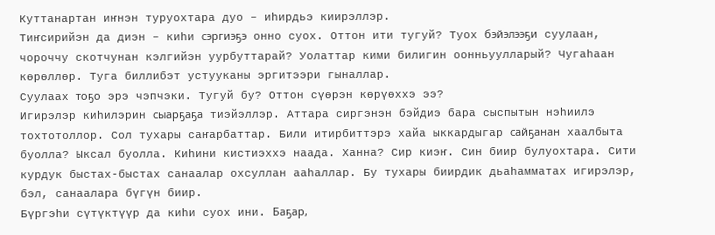Куттанартан иҥнэн туруохтара дуо – иһирдьэ киирэллэр.
Тиҥсирийэн да диэн – киһи сэргиэҕэ онно суох. Оттон ити тугуй? Туох бэйэлээҕи суулаан, чороччу скотчунан кэлгийэн уурбуттарай? Уолаттар кими билигин оонньуулларый? Чугаһаан көрөллөр. Туга биллибэт устууканы эргитээри гыналлар.
Суулаах тоҕо эрэ чэпчэки. Тугуй бу? Оттон сүөрэн көрүөххэ ээ?
Игирэлэр киһилэрин сыарҕаҕа тиэйэллэр. Аттара сиргэнэн бэйдиэ бара сыспытын нэһиилэ тохтотоллор. Сол тухары саҥарбаттар. Били итирбиттэрэ хайа ыккардыгар сайҕанан хаалбыта буолла? Ыксал буолла. Киһини кистиэххэ наада. Ханна? Сир киэҥ. Син биир булуохтара. Сити курдук быстах-быстах санаалар охсуллан ааһаллар. Бу тухары биирдик дьаһамматах игирэлэр, бэл, санаалара бүгүн биир.
Бүргэһи сүтүктүүр да киһи суох ини. Баҕар,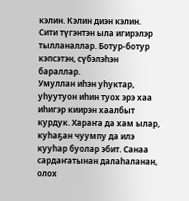кэлин. Кэлин диэн кэлин. Сити түгэнтэн ыла игирэлэр тылланаллар. Ботур-ботур кэпсэтэн, сүбэлэһэн бараллар.
Умуллан иһэн уһуктар, уһуутуон иһин туох эрэ хаа иһигэр киирэн хаалбыт курдук. Хараҥа да хам ылар, куһаҕан чуумпу да илэ кууһар буолар эбит. Санаа сардаҥатынан далаһаланан, олох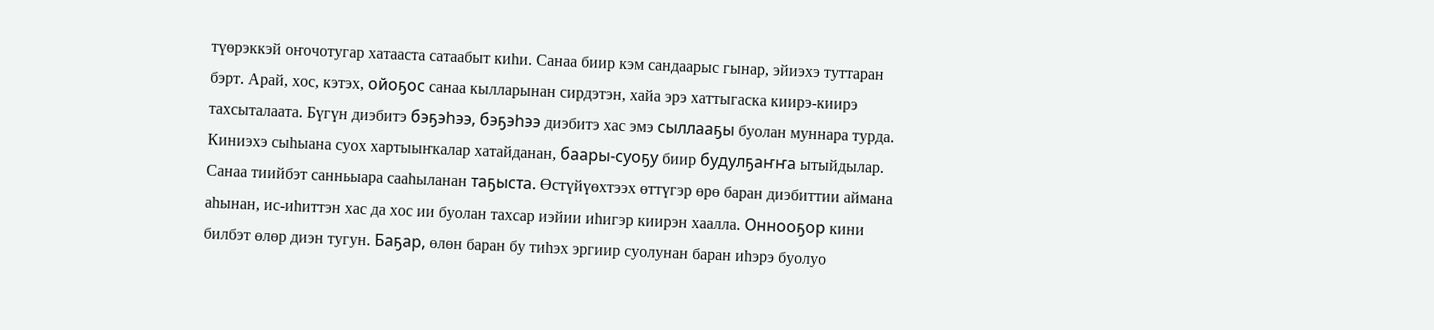түөрэккэй оҥочотугар хатааста сатаабыт киһи. Санаа биир кэм сандаарыс гынар, эйиэхэ туттаран бэрт. Арай, хос, кэтэх, ойоҕос санаа кылларынан сирдэтэн, хайа эрэ хаттыгаска киирэ-киирэ тахсыталаата. Бүгүн диэбитэ бэҕэһээ, бэҕэһээ диэбитэ хас эмэ сыллааҕы буолан муннара турда. Киниэхэ сыһыана суох хартыыҥкалар хатайданан, баары-суоҕу биир будулҕаҥҥа ытыйдылар. Санаа тиийбэт санньыара сааһыланан таҕыста. Өстүйүөхтээх өттүгэр өрө баран диэбиттии аймана аһынан, ис-иһиттэн хас да хос ии буолан тахсар иэйии иһигэр киирэн хаалла. Оннооҕор кини билбэт өлөр диэн тугун. Баҕар, өлөн баран бу тиһэх эргиир суолунан баран иһэрэ буолуо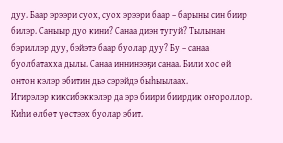дуу. Баар эрээри суох, суох эрээри баар – барыны син биир билэр. Саныыр дуо кини? Санаа диэн тугуй? Тылынан бэриллэр дуу, бэйэтэ баар буолар дуу? Бу – санаа буолбатахха дылы. Санаа иннинээҕи санаа. Били хос өй онтон кэлэр эбитин дьэ сэрэйдэ быһыылаах.
Игирэлэр киксибэккэлэр да эрэ биири биирдик оҥороллор. Киһи өлбөт үөстээх буолар эбит.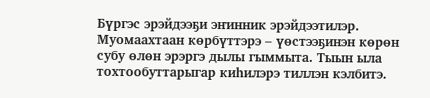Бүргэс эрэйдээҕи эҥинник эрэйдээтилэр. Муомаахтаан көрбүттэрэ – үөстээҕинэн көрөн субу өлөн эрэргэ дылы гыммыта. Тыын ыла тохтообуттарыгар киһилэрэ тиллэн кэлбитэ.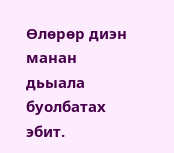Өлөрөр диэн манан дьыала буолбатах эбит.